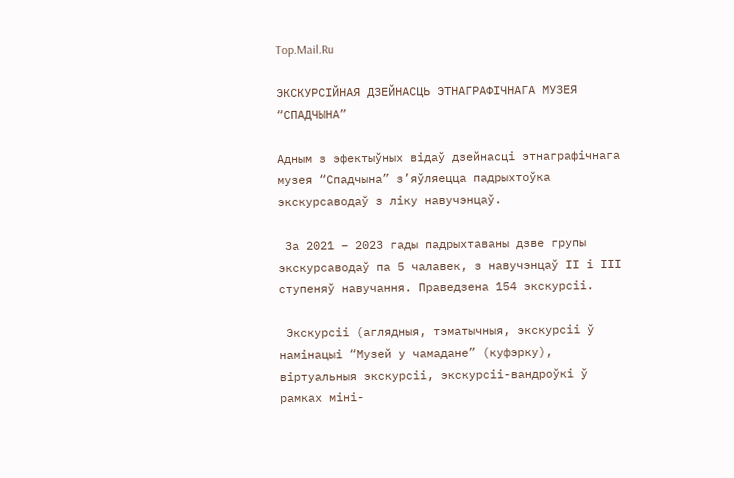Top.Mail.Ru

ЭКСКУРСІЙНАЯ ДЗЕЙНАСЦЬ ЭТНАГРАФІЧНАГА МУЗЕЯ “СПАДЧЫНА”

Адным з эфектыўных відаў дзейнасці этнаграфічнага музея “Спадчына” з’яўляецца падрыхтоўка экскурсаводаў з ліку навучэнцаў.

 За 2021 – 2023 гады падрыхтаваны дзве групы экскурсаводаў па 5 чалавек, з навучэнцаў ІІ і ІІІ ступеняў навучання. Праведзена 154 экскурсіі.

 Экскурсіі (аглядныя, тэматычныя, экскурсіі ў намінацыі “Музей у чамадане” (куфэрку), віртуальныя экскурсіі, экскурсіі-вандроўкі ў рамках міні-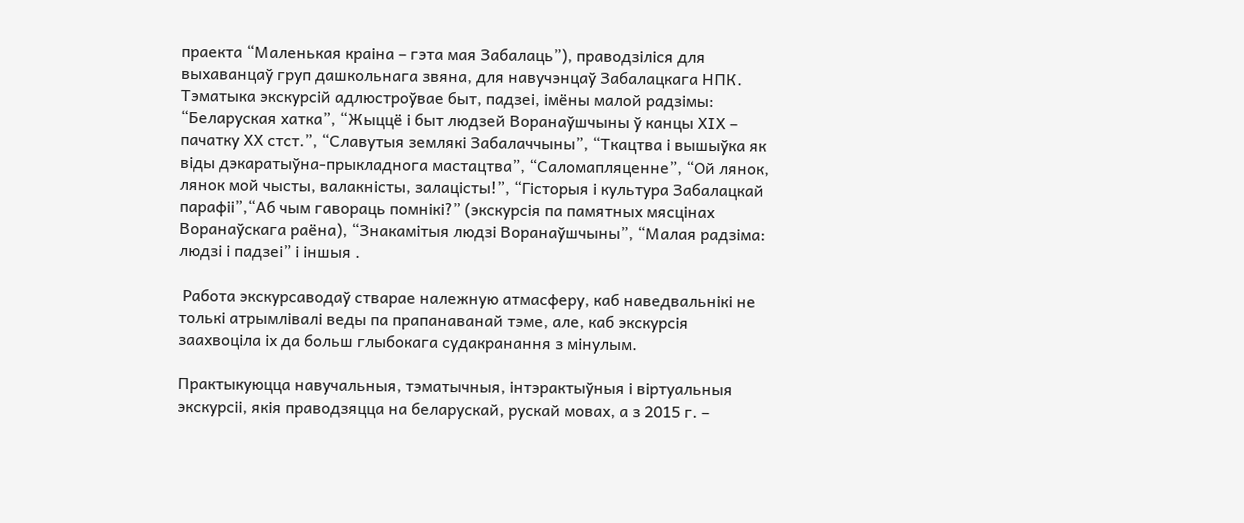праекта “Маленькая краіна – гэта мая Забалаць”), праводзіліся для выхаванцаў груп дашкольнага звяна, для навучэнцаў Забалацкага НПК.  Тэматыка экскурсій адлюстроўвае быт, падзеі, імёны малой радзімы: “Беларуская хатка”, “Жыццё і быт людзей Воранаўшчыны ў канцы ХІХ – пачатку ХХ стст.”, “Славутыя землякі Забалаччыны”, “Ткацтва і вышыўка як віды дэкаратыўна-прыкладнога мастацтва”, “Саломапляценне”, “Ой лянок, лянок мой чысты, валакністы, залацісты!”, “Гісторыя і культура Забалацкай парафіі”,“Аб чым гавораць помнікі?” (экскурсія па памятных мясцінах Воранаўскага раёна), “Знакамітыя людзі Воранаўшчыны”, “Малая радзіма: людзі і падзеі” і іншыя .

 Работа экскурсаводаў стварае належную атмасферу, каб наведвальнікі не толькі атрымлівалі веды па прапанаванай тэме, але, каб экскурсія заахвоціла іх да больш глыбокага судакранання з мінулым.

Практыкуюцца навучальныя, тэматычныя, інтэрактыўныя і віртуальныя экскурсіі, якія праводзяцца на беларускай, рускай мовах, а з 2015 г. –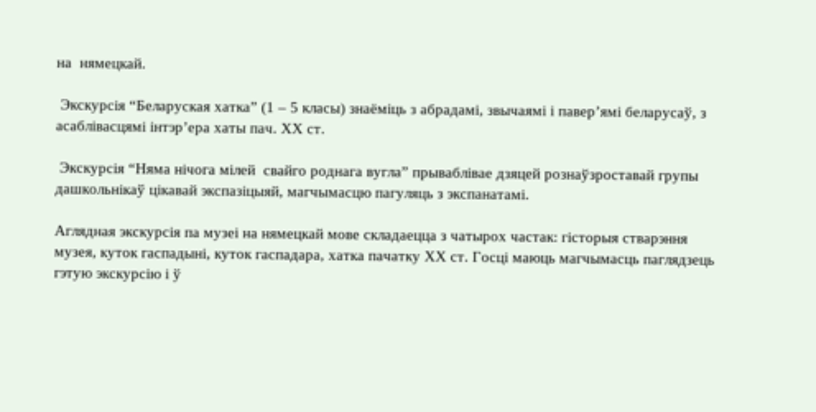на  нямецкай.

 Экскурсія “Беларуская хатка” (1 – 5 класы) знаёміць з абрадамі, звычаямі і павер’ямі беларусаў, з асаблівасцямі інтэр’ера хаты пач. ХХ ст.

 Экскурсія “Няма нічога мілей  свайго роднага вугла” прываблівае дзяцей рознаўзроставай групы дашкольнікаў цікавай экспазіцыяй, магчымасцю пагуляць з экспанатамі.

Аглядная экскурсія па музеі на нямецкай мове складаецца з чатырох частак: гісторыя стварэння музея, куток гаспадыні, куток гаспадара, хатка пачатку ХХ ст. Госці маюць магчымасць паглядзець гэтую экскурсію і ў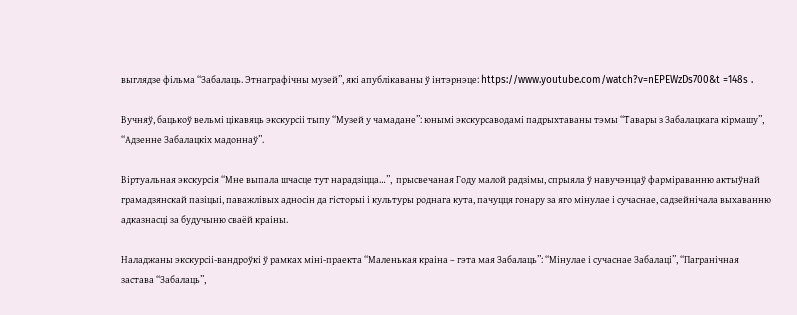выглядзе фільма “Забалаць. Этнаграфічны музей”, які апублікаваны ў інтэрнэце: https://www.youtube.com/watch?v=nEPEWzDs700&t =148s .

Вучняў, бацькоў вельмі цікавяць экскурсіі тыпу “Музей у чамадане”: юнымі экскурсаводамі падрыхтаваны тэмы “Тавары з Забалацкага кірмашу”, “Адзенне Забалацкіх мадоннаў”.

Віртуальная экскурсія “Мне выпала шчасце тут нарадзіцца…”,  прысвечаная Году малой радзімы, спрыяла ў навучэнцаў фарміраванню актыўнай грамадзянскай пазіцыі, паважлівых адносін да гісторыі і культуры роднага кута, пачуцця гонару за яго мінулае і сучаснае, садзейнічала выхаванню адказнасці за будучыню сваёй краіны.

Наладжаны экскурсіі-вандроўкі ў рамках міні-праекта “Маленькая краіна – гэта мая Забалаць”: “Мінулае і сучаснае Забалаці”, “Пагранічная застава “Забалаць”,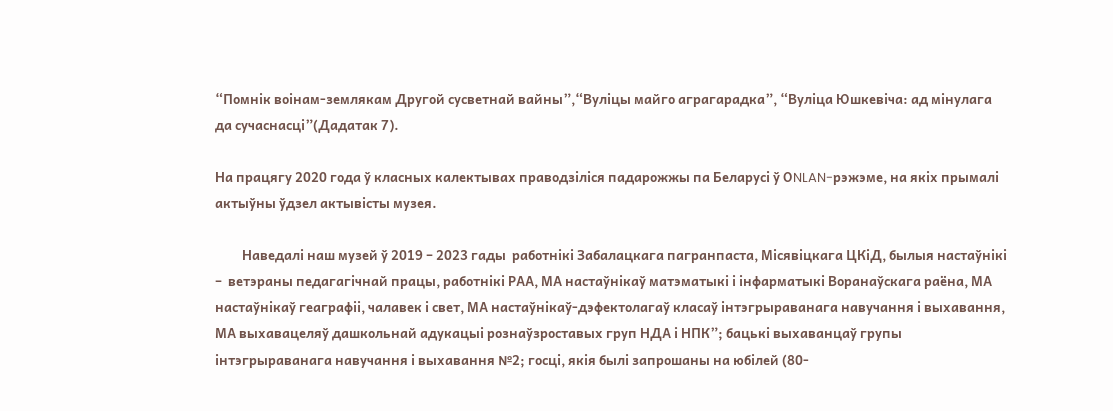“Помнік воінам-землякам Другой сусветнай вайны”,“Вуліцы майго аграгарадка”, “Вуліца Юшкевіча: ад мінулага да сучаснасці”(Дадатак 7).

На працягу 2020 года ў класных калектывах праводзіліся падарожжы па Беларусі ў ОNLAN-рэжэме, на якіх прымалі актыўны ўдзел актывісты музея.

         Наведалі наш музей ў 2019 – 2023 гады  работнікі Забалацкага пагранпаста, Місявіцкага ЦКіД, былыя настаўнікі –  ветэраны педагагічнай працы, работнікі РАА, МА настаўнікаў матэматыкі і інфарматыкі Воранаўскага раёна, МА настаўнікаў геаграфіі, чалавек і свет, МА настаўнікаў-дэфектолагаў класаў інтэгрыраванага навучання і выхавання, МА выхавацеляў дашкольнай адукацыі рознаўзроставых груп НДА і НПК”; бацькі выхаванцаў групы інтэгрыраванага навучання і выхавання №2; госці, якія былі запрошаны на юбілей (80-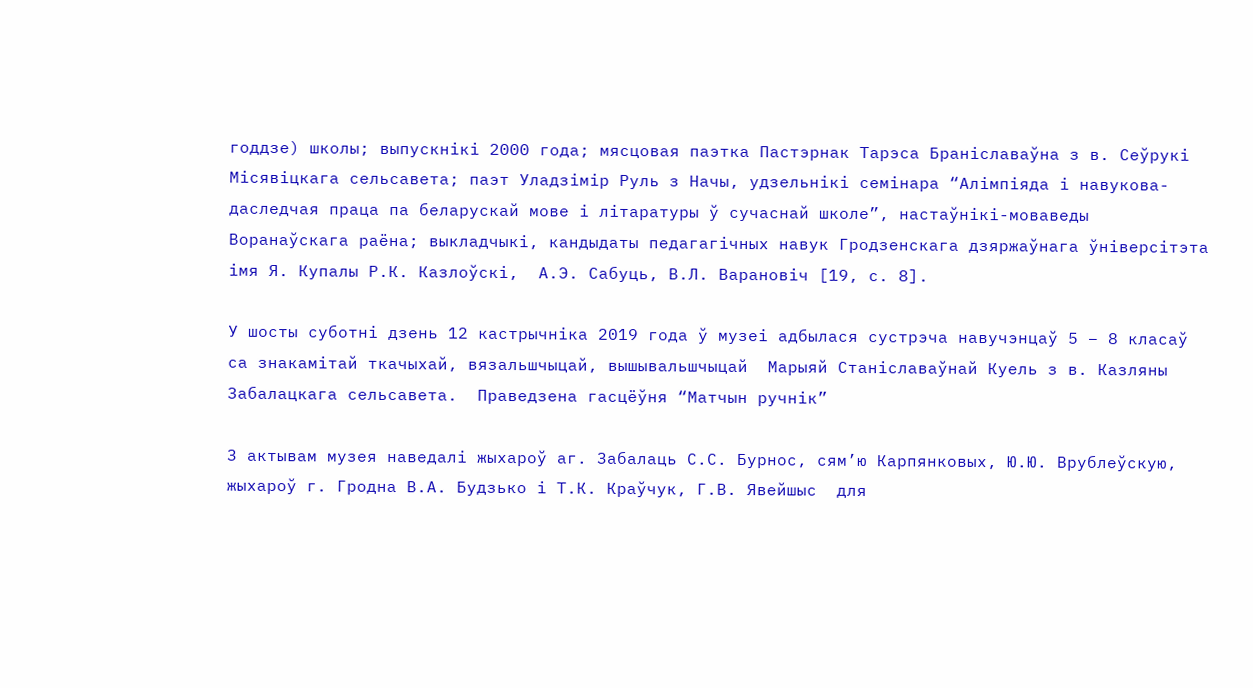годдзе) школы; выпускнікі 2000 года; мясцовая паэтка Пастэрнак Тарэса Браніславаўна з в. Сеўрукі Місявіцкага сельсавета; паэт Уладзімір Руль з Начы, удзельнікі семінара “Алімпіяда і навукова-даследчая праца па беларускай мове і літаратуры ў сучаснай школе”, настаўнікі-моваведы Воранаўскага раёна; выкладчыкі, кандыдаты педагагічных навук Гродзенскага дзяржаўнага ўніверсітэта імя Я. Купалы Р.К. Казлоўскі,  А.Э. Сабуць, В.Л. Варановіч [19, с. 8].

У шосты суботні дзень 12 кастрычніка 2019 года ў музеі адбылася сустрэча навучэнцаў 5 – 8 класаў са знакамітай ткачыхай, вязальшчыцай, вышывальшчыцай  Марыяй Станіславаўнай Куель з в. Казляны Забалацкага сельсавета.  Праведзена гасцёўня “Матчын ручнік”

З актывам музея наведалі жыхароў аг. Забалаць С.С. Бурнос, сям’ю Карпянковых, Ю.Ю. Врублеўскую, жыхароў г. Гродна В.А. Будзько і Т.К. Краўчук, Г.В. Явейшыс  для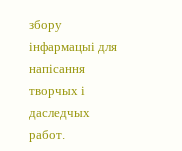збору інфармацыі для напісання творчых і даследчых работ.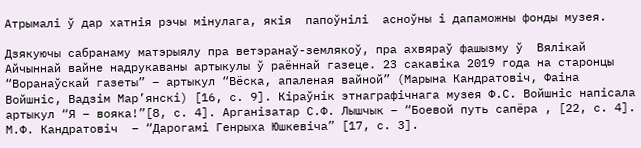Атрымалі ў дар хатнія рэчы мінулага, якія  папоўнілі  асноўны і дапаможны фонды музея.

Дзякуючы сабранаму матэрыялу пра ветэранаў-землякоў, пра ахвяраў фашызму ў  Вялікай Айчыннай вайне надрукаваны артыкулы ў раённай газеце. 23 сакавіка 2019 года на старонцы “Воранаўскай газеты” – артыкул “Вёска, апаленая вайной” (Марына Кандратовіч, Фаіна Войшніс, Вадзім Мар’янскі) [16, с. 9]. Кіраўнік этнаграфічнага музея Ф.С. Войшніс напісала артыкул “Я – вояка!”[8, с. 4]. Арганізатар С.Ф. Лышчык – “Боевой путь сапёра , [22, с. 4]. М.Ф. Кандратовіч  – “Дарогамі Генрыха Юшкевіча” [17, с. 3].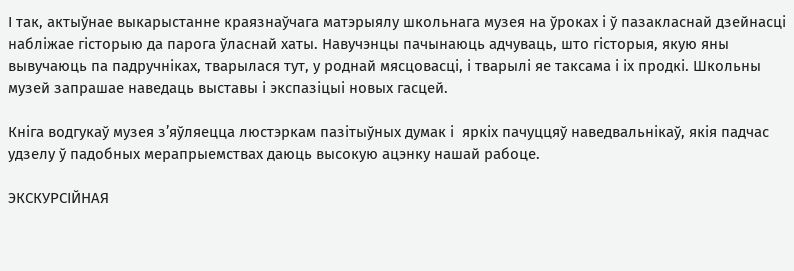І так, актыўнае выкарыстанне краязнаўчага матэрыялу школьнага музея на ўроках і ў пазакласнай дзейнасці набліжае гісторыю да парога ўласнай хаты. Навучэнцы пачынаюць адчуваць, што гісторыя, якую яны вывучаюць па падручніках, тварылася тут, у роднай мясцовасці, і тварылі яе таксама і іх продкі. Школьны музей запрашае наведаць выставы і экспазіцыі новых гасцей.

Кніга водгукаў музея з’яўляецца люстэркам пазітыўных думак і  яркіх пачуццяў наведвальнікаў, якія падчас удзелу ў падобных мерапрыемствах даюць высокую ацэнку нашай рабоце.

ЭКСКУРСІЙНАЯ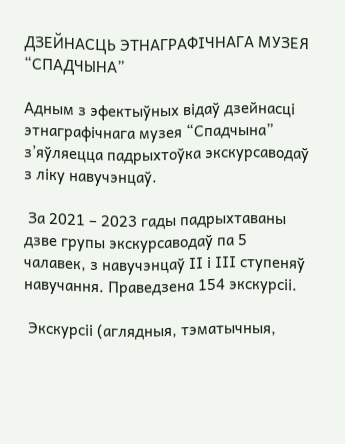ДЗЕЙНАСЦЬ ЭТНАГРАФІЧНАГА МУЗЕЯ “СПАДЧЫНА”

Адным з эфектыўных відаў дзейнасці этнаграфічнага музея “Спадчына” з’яўляецца падрыхтоўка экскурсаводаў з ліку навучэнцаў.

 За 2021 – 2023 гады падрыхтаваны дзве групы экскурсаводаў па 5 чалавек, з навучэнцаў ІІ і ІІІ ступеняў навучання. Праведзена 154 экскурсіі.

 Экскурсіі (аглядныя, тэматычныя,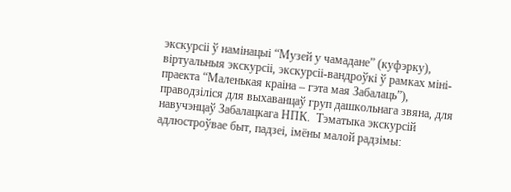экскурсіі ў намінацыі “Музей у чамадане” (куфэрку), віртуальныя экскурсіі, экскурсіі-вандроўкі ў рамках міні-праекта “Маленькая краіна – гэта мая Забалаць”), праводзіліся для выхаванцаў груп дашкольнага звяна, для навучэнцаў Забалацкага НПК.  Тэматыка экскурсій адлюстроўвае быт, падзеі, імёны малой радзімы: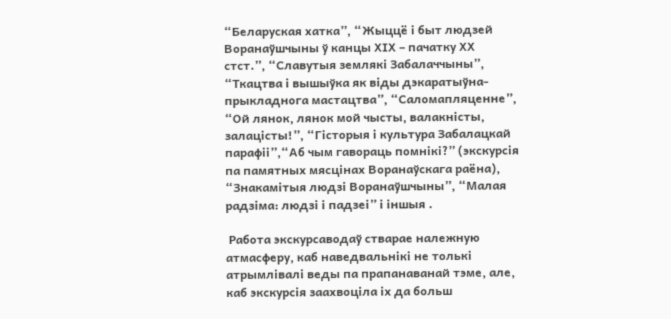“Беларуская хатка”, “Жыццё і быт людзей Воранаўшчыны ў канцы ХІХ – пачатку ХХ стст.”, “Славутыя землякі Забалаччыны”, “Ткацтва і вышыўка як віды дэкаратыўна-прыкладнога мастацтва”, “Саломапляценне”, “Ой лянок, лянок мой чысты, валакністы, залацісты!”, “Гісторыя і культура Забалацкай парафіі”,“Аб чым гавораць помнікі?” (экскурсія па памятных мясцінах Воранаўскага раёна), “Знакамітыя людзі Воранаўшчыны”, “Малая радзіма: людзі і падзеі” і іншыя .

 Работа экскурсаводаў стварае належную атмасферу, каб наведвальнікі не толькі атрымлівалі веды па прапанаванай тэме, але, каб экскурсія заахвоціла іх да больш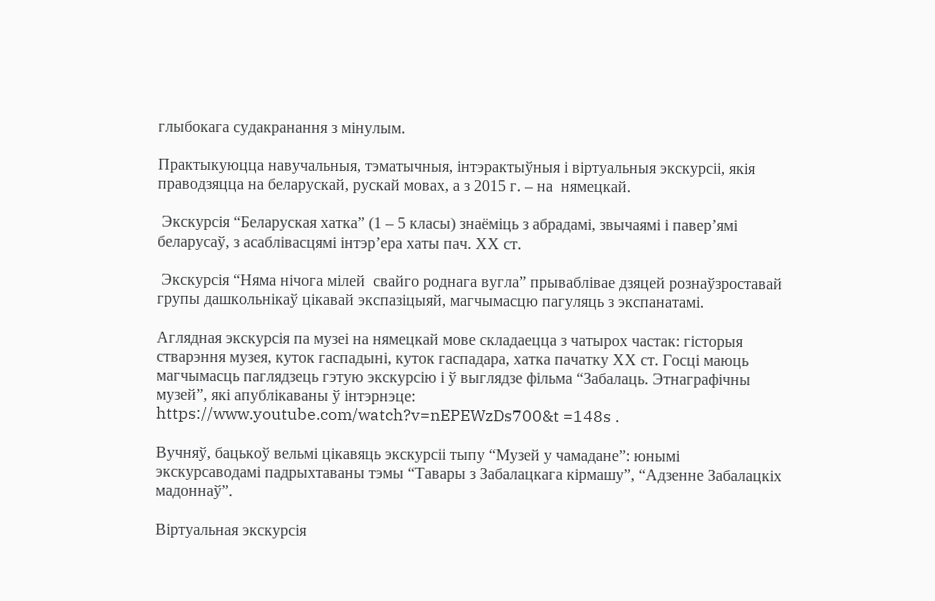глыбокага судакранання з мінулым.

Практыкуюцца навучальныя, тэматычныя, інтэрактыўныя і віртуальныя экскурсіі, якія праводзяцца на беларускай, рускай мовах, а з 2015 г. – на  нямецкай.

 Экскурсія “Беларуская хатка” (1 – 5 класы) знаёміць з абрадамі, звычаямі і павер’ямі беларусаў, з асаблівасцямі інтэр’ера хаты пач. ХХ ст.

 Экскурсія “Няма нічога мілей  свайго роднага вугла” прываблівае дзяцей рознаўзроставай групы дашкольнікаў цікавай экспазіцыяй, магчымасцю пагуляць з экспанатамі.

Аглядная экскурсія па музеі на нямецкай мове складаецца з чатырох частак: гісторыя стварэння музея, куток гаспадыні, куток гаспадара, хатка пачатку ХХ ст. Госці маюць магчымасць паглядзець гэтую экскурсію і ў выглядзе фільма “Забалаць. Этнаграфічны музей”, які апублікаваны ў інтэрнэце: https://www.youtube.com/watch?v=nEPEWzDs700&t =148s .

Вучняў, бацькоў вельмі цікавяць экскурсіі тыпу “Музей у чамадане”: юнымі экскурсаводамі падрыхтаваны тэмы “Тавары з Забалацкага кірмашу”, “Адзенне Забалацкіх мадоннаў”.

Віртуальная экскурсія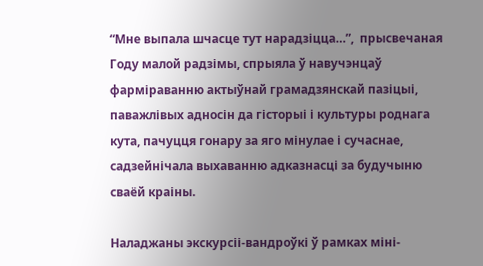“Мне выпала шчасце тут нарадзіцца…”,  прысвечаная Году малой радзімы, спрыяла ў навучэнцаў фарміраванню актыўнай грамадзянскай пазіцыі, паважлівых адносін да гісторыі і культуры роднага кута, пачуцця гонару за яго мінулае і сучаснае, садзейнічала выхаванню адказнасці за будучыню сваёй краіны.

Наладжаны экскурсіі-вандроўкі ў рамках міні-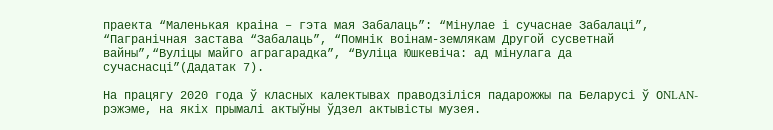праекта “Маленькая краіна – гэта мая Забалаць”: “Мінулае і сучаснае Забалаці”, “Пагранічная застава “Забалаць”, “Помнік воінам-землякам Другой сусветнай вайны”,“Вуліцы майго аграгарадка”, “Вуліца Юшкевіча: ад мінулага да сучаснасці”(Дадатак 7).

На працягу 2020 года ў класных калектывах праводзіліся падарожжы па Беларусі ў ОNLAN-рэжэме, на якіх прымалі актыўны ўдзел актывісты музея.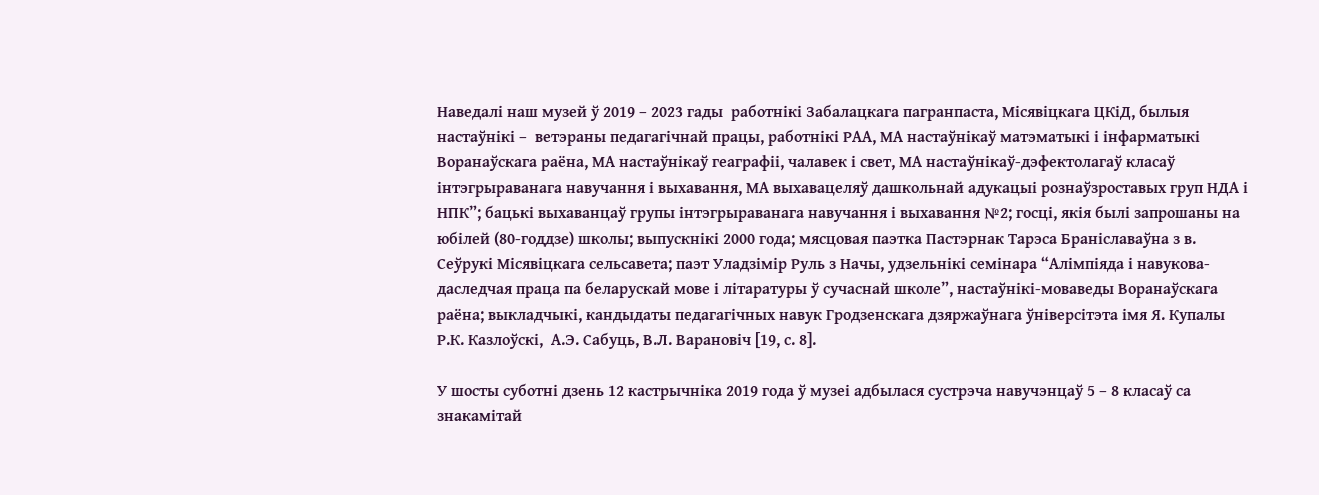Наведалі наш музей ў 2019 – 2023 гады  работнікі Забалацкага пагранпаста, Місявіцкага ЦКіД, былыя настаўнікі –  ветэраны педагагічнай працы, работнікі РАА, МА настаўнікаў матэматыкі і інфарматыкі Воранаўскага раёна, МА настаўнікаў геаграфіі, чалавек і свет, МА настаўнікаў-дэфектолагаў класаў інтэгрыраванага навучання і выхавання, МА выхавацеляў дашкольнай адукацыі рознаўзроставых груп НДА і НПК”; бацькі выхаванцаў групы інтэгрыраванага навучання і выхавання №2; госці, якія былі запрошаны на юбілей (80-годдзе) школы; выпускнікі 2000 года; мясцовая паэтка Пастэрнак Тарэса Браніславаўна з в. Сеўрукі Місявіцкага сельсавета; паэт Уладзімір Руль з Начы, удзельнікі семінара “Алімпіяда і навукова-даследчая праца па беларускай мове і літаратуры ў сучаснай школе”, настаўнікі-моваведы Воранаўскага раёна; выкладчыкі, кандыдаты педагагічных навук Гродзенскага дзяржаўнага ўніверсітэта імя Я. Купалы Р.К. Казлоўскі,  А.Э. Сабуць, В.Л. Варановіч [19, с. 8].

У шосты суботні дзень 12 кастрычніка 2019 года ў музеі адбылася сустрэча навучэнцаў 5 – 8 класаў са знакамітай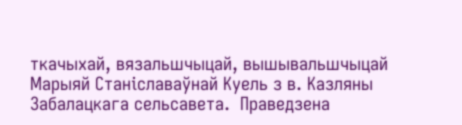ткачыхай, вязальшчыцай, вышывальшчыцай  Марыяй Станіславаўнай Куель з в. Казляны Забалацкага сельсавета.  Праведзена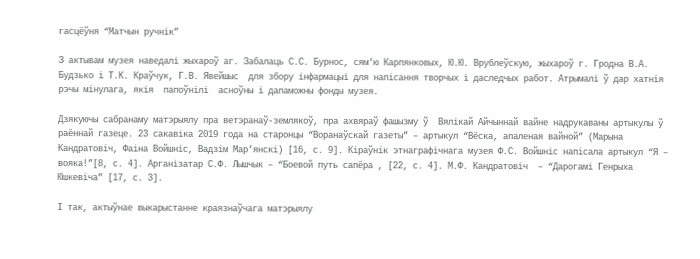гасцёўня “Матчын ручнік”

З актывам музея наведалі жыхароў аг. Забалаць С.С. Бурнос, сям’ю Карпянковых, Ю.Ю. Врублеўскую, жыхароў г. Гродна В.А. Будзько і Т.К. Краўчук, Г.В. Явейшыс  для збору інфармацыі для напісання творчых і даследчых работ. Атрымалі ў дар хатнія рэчы мінулага, якія  папоўнілі  асноўны і дапаможны фонды музея.

Дзякуючы сабранаму матэрыялу пра ветэранаў-землякоў, пра ахвяраў фашызму ў  Вялікай Айчыннай вайне надрукаваны артыкулы ў раённай газеце. 23 сакавіка 2019 года на старонцы “Воранаўскай газеты” – артыкул “Вёска, апаленая вайной” (Марына Кандратовіч, Фаіна Войшніс, Вадзім Мар’янскі) [16, с. 9]. Кіраўнік этнаграфічнага музея Ф.С. Войшніс напісала артыкул “Я – вояка!”[8, с. 4]. Арганізатар С.Ф. Лышчык – “Боевой путь сапёра , [22, с. 4]. М.Ф. Кандратовіч  – “Дарогамі Генрыха Юшкевіча” [17, с. 3].

І так, актыўнае выкарыстанне краязнаўчага матэрыялу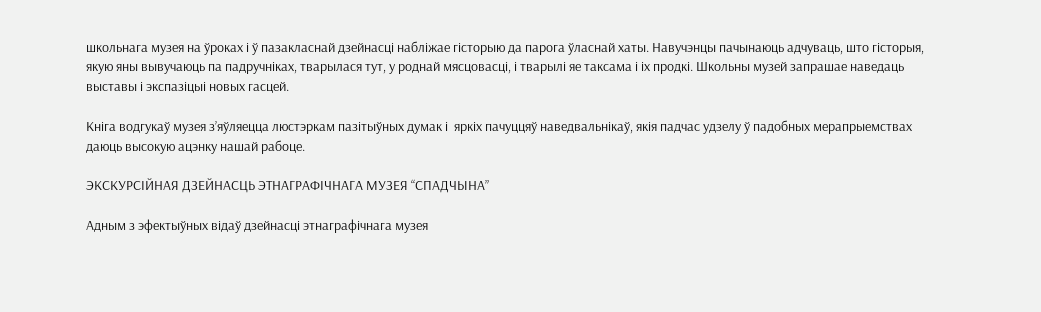школьнага музея на ўроках і ў пазакласнай дзейнасці набліжае гісторыю да парога ўласнай хаты. Навучэнцы пачынаюць адчуваць, што гісторыя, якую яны вывучаюць па падручніках, тварылася тут, у роднай мясцовасці, і тварылі яе таксама і іх продкі. Школьны музей запрашае наведаць выставы і экспазіцыі новых гасцей.

Кніга водгукаў музея з’яўляецца люстэркам пазітыўных думак і  яркіх пачуццяў наведвальнікаў, якія падчас удзелу ў падобных мерапрыемствах даюць высокую ацэнку нашай рабоце.

ЭКСКУРСІЙНАЯ ДЗЕЙНАСЦЬ ЭТНАГРАФІЧНАГА МУЗЕЯ “СПАДЧЫНА”

Адным з эфектыўных відаў дзейнасці этнаграфічнага музея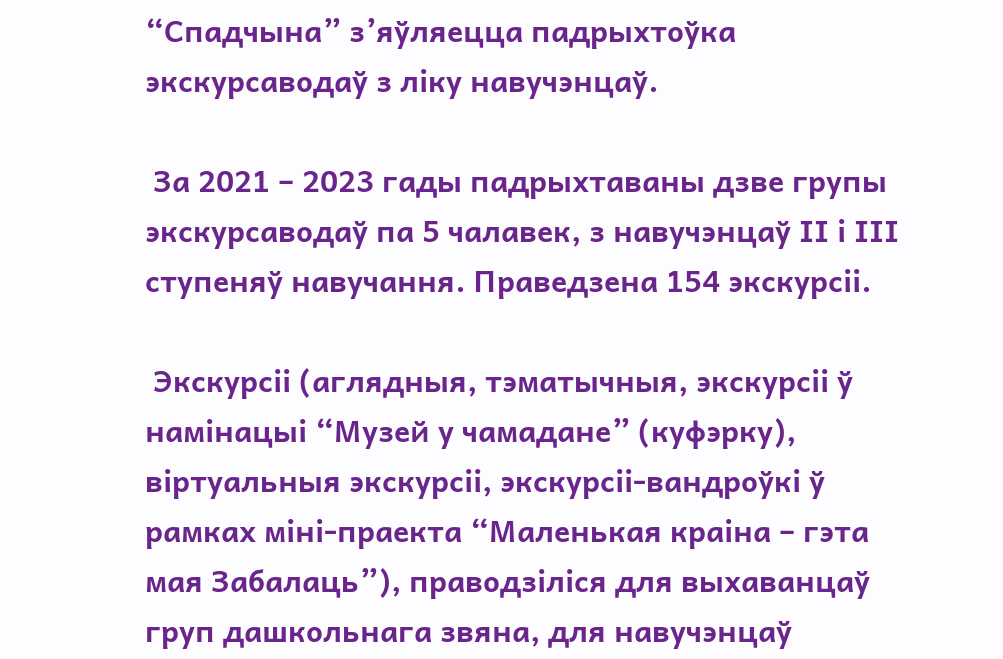“Спадчына” з’яўляецца падрыхтоўка экскурсаводаў з ліку навучэнцаў.

 За 2021 – 2023 гады падрыхтаваны дзве групы экскурсаводаў па 5 чалавек, з навучэнцаў ІІ і ІІІ ступеняў навучання. Праведзена 154 экскурсіі.

 Экскурсіі (аглядныя, тэматычныя, экскурсіі ў намінацыі “Музей у чамадане” (куфэрку), віртуальныя экскурсіі, экскурсіі-вандроўкі ў рамках міні-праекта “Маленькая краіна – гэта мая Забалаць”), праводзіліся для выхаванцаў груп дашкольнага звяна, для навучэнцаў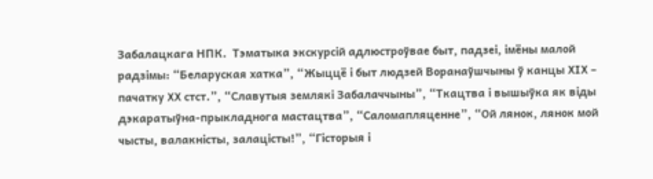Забалацкага НПК.  Тэматыка экскурсій адлюстроўвае быт, падзеі, імёны малой радзімы: “Беларуская хатка”, “Жыццё і быт людзей Воранаўшчыны ў канцы ХІХ – пачатку ХХ стст.”, “Славутыя землякі Забалаччыны”, “Ткацтва і вышыўка як віды дэкаратыўна-прыкладнога мастацтва”, “Саломапляценне”, “Ой лянок, лянок мой чысты, валакністы, залацісты!”, “Гісторыя і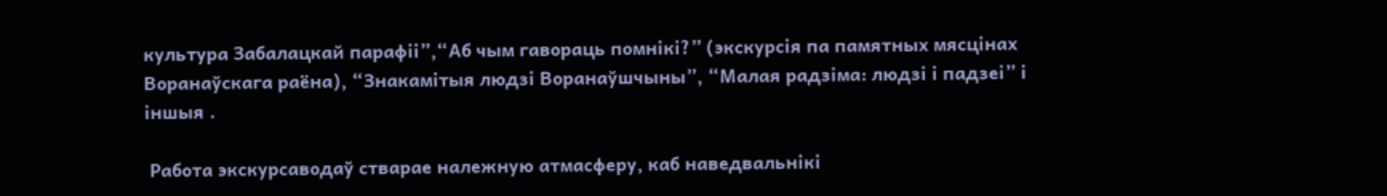культура Забалацкай парафіі”,“Аб чым гавораць помнікі?” (экскурсія па памятных мясцінах Воранаўскага раёна), “Знакамітыя людзі Воранаўшчыны”, “Малая радзіма: людзі і падзеі” і іншыя .

 Работа экскурсаводаў стварае належную атмасферу, каб наведвальнікі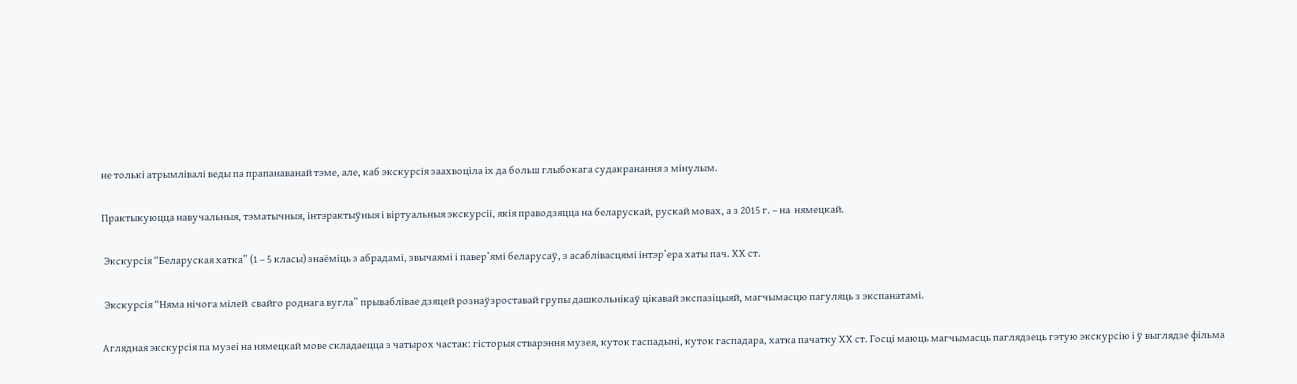не толькі атрымлівалі веды па прапанаванай тэме, але, каб экскурсія заахвоціла іх да больш глыбокага судакранання з мінулым.

Практыкуюцца навучальныя, тэматычныя, інтэрактыўныя і віртуальныя экскурсіі, якія праводзяцца на беларускай, рускай мовах, а з 2015 г. – на  нямецкай.

 Экскурсія “Беларуская хатка” (1 – 5 класы) знаёміць з абрадамі, звычаямі і павер’ямі беларусаў, з асаблівасцямі інтэр’ера хаты пач. ХХ ст.

 Экскурсія “Няма нічога мілей  свайго роднага вугла” прываблівае дзяцей рознаўзроставай групы дашкольнікаў цікавай экспазіцыяй, магчымасцю пагуляць з экспанатамі.

Аглядная экскурсія па музеі на нямецкай мове складаецца з чатырох частак: гісторыя стварэння музея, куток гаспадыні, куток гаспадара, хатка пачатку ХХ ст. Госці маюць магчымасць паглядзець гэтую экскурсію і ў выглядзе фільма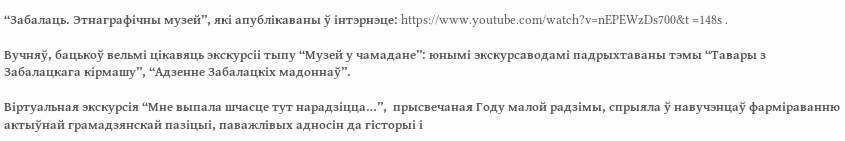“Забалаць. Этнаграфічны музей”, які апублікаваны ў інтэрнэце: https://www.youtube.com/watch?v=nEPEWzDs700&t =148s .

Вучняў, бацькоў вельмі цікавяць экскурсіі тыпу “Музей у чамадане”: юнымі экскурсаводамі падрыхтаваны тэмы “Тавары з Забалацкага кірмашу”, “Адзенне Забалацкіх мадоннаў”.

Віртуальная экскурсія “Мне выпала шчасце тут нарадзіцца…”,  прысвечаная Году малой радзімы, спрыяла ў навучэнцаў фарміраванню актыўнай грамадзянскай пазіцыі, паважлівых адносін да гісторыі і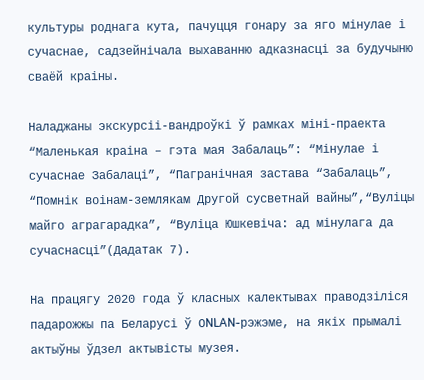культуры роднага кута, пачуцця гонару за яго мінулае і сучаснае, садзейнічала выхаванню адказнасці за будучыню сваёй краіны.

Наладжаны экскурсіі-вандроўкі ў рамках міні-праекта “Маленькая краіна – гэта мая Забалаць”: “Мінулае і сучаснае Забалаці”, “Пагранічная застава “Забалаць”, “Помнік воінам-землякам Другой сусветнай вайны”,“Вуліцы майго аграгарадка”, “Вуліца Юшкевіча: ад мінулага да сучаснасці”(Дадатак 7).

На працягу 2020 года ў класных калектывах праводзіліся падарожжы па Беларусі ў ОNLAN-рэжэме, на якіх прымалі актыўны ўдзел актывісты музея.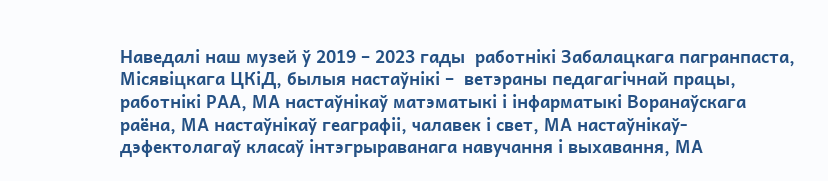Наведалі наш музей ў 2019 – 2023 гады  работнікі Забалацкага пагранпаста, Місявіцкага ЦКіД, былыя настаўнікі –  ветэраны педагагічнай працы, работнікі РАА, МА настаўнікаў матэматыкі і інфарматыкі Воранаўскага раёна, МА настаўнікаў геаграфіі, чалавек і свет, МА настаўнікаў-дэфектолагаў класаў інтэгрыраванага навучання і выхавання, МА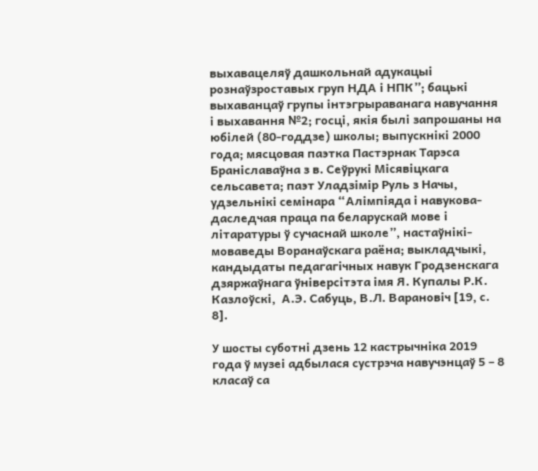выхавацеляў дашкольнай адукацыі рознаўзроставых груп НДА і НПК”; бацькі выхаванцаў групы інтэгрыраванага навучання і выхавання №2; госці, якія былі запрошаны на юбілей (80-годдзе) школы; выпускнікі 2000 года; мясцовая паэтка Пастэрнак Тарэса Браніславаўна з в. Сеўрукі Місявіцкага сельсавета; паэт Уладзімір Руль з Начы, удзельнікі семінара “Алімпіяда і навукова-даследчая праца па беларускай мове і літаратуры ў сучаснай школе”, настаўнікі-моваведы Воранаўскага раёна; выкладчыкі, кандыдаты педагагічных навук Гродзенскага дзяржаўнага ўніверсітэта імя Я. Купалы Р.К. Казлоўскі,  А.Э. Сабуць, В.Л. Варановіч [19, с. 8].

У шосты суботні дзень 12 кастрычніка 2019 года ў музеі адбылася сустрэча навучэнцаў 5 – 8 класаў са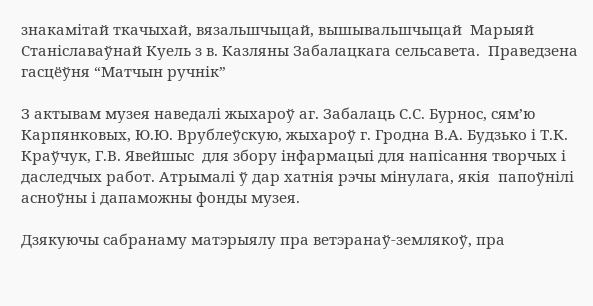знакамітай ткачыхай, вязальшчыцай, вышывальшчыцай  Марыяй Станіславаўнай Куель з в. Казляны Забалацкага сельсавета.  Праведзена гасцёўня “Матчын ручнік”

З актывам музея наведалі жыхароў аг. Забалаць С.С. Бурнос, сям’ю Карпянковых, Ю.Ю. Врублеўскую, жыхароў г. Гродна В.А. Будзько і Т.К. Краўчук, Г.В. Явейшыс  для збору інфармацыі для напісання творчых і даследчых работ. Атрымалі ў дар хатнія рэчы мінулага, якія  папоўнілі  асноўны і дапаможны фонды музея.

Дзякуючы сабранаму матэрыялу пра ветэранаў-землякоў, пра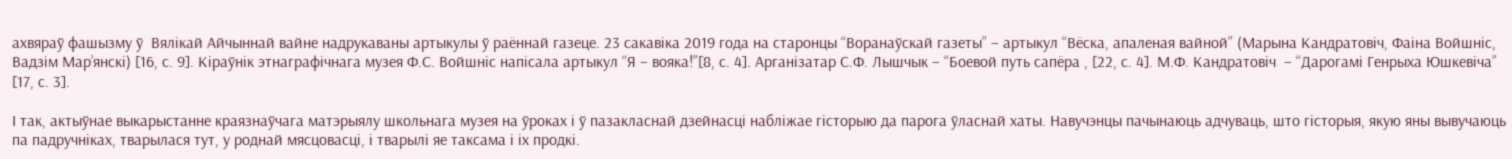ахвяраў фашызму ў  Вялікай Айчыннай вайне надрукаваны артыкулы ў раённай газеце. 23 сакавіка 2019 года на старонцы “Воранаўскай газеты” – артыкул “Вёска, апаленая вайной” (Марына Кандратовіч, Фаіна Войшніс, Вадзім Мар’янскі) [16, с. 9]. Кіраўнік этнаграфічнага музея Ф.С. Войшніс напісала артыкул “Я – вояка!”[8, с. 4]. Арганізатар С.Ф. Лышчык – “Боевой путь сапёра , [22, с. 4]. М.Ф. Кандратовіч  – “Дарогамі Генрыха Юшкевіча” [17, с. 3].

І так, актыўнае выкарыстанне краязнаўчага матэрыялу школьнага музея на ўроках і ў пазакласнай дзейнасці набліжае гісторыю да парога ўласнай хаты. Навучэнцы пачынаюць адчуваць, што гісторыя, якую яны вывучаюць па падручніках, тварылася тут, у роднай мясцовасці, і тварылі яе таксама і іх продкі.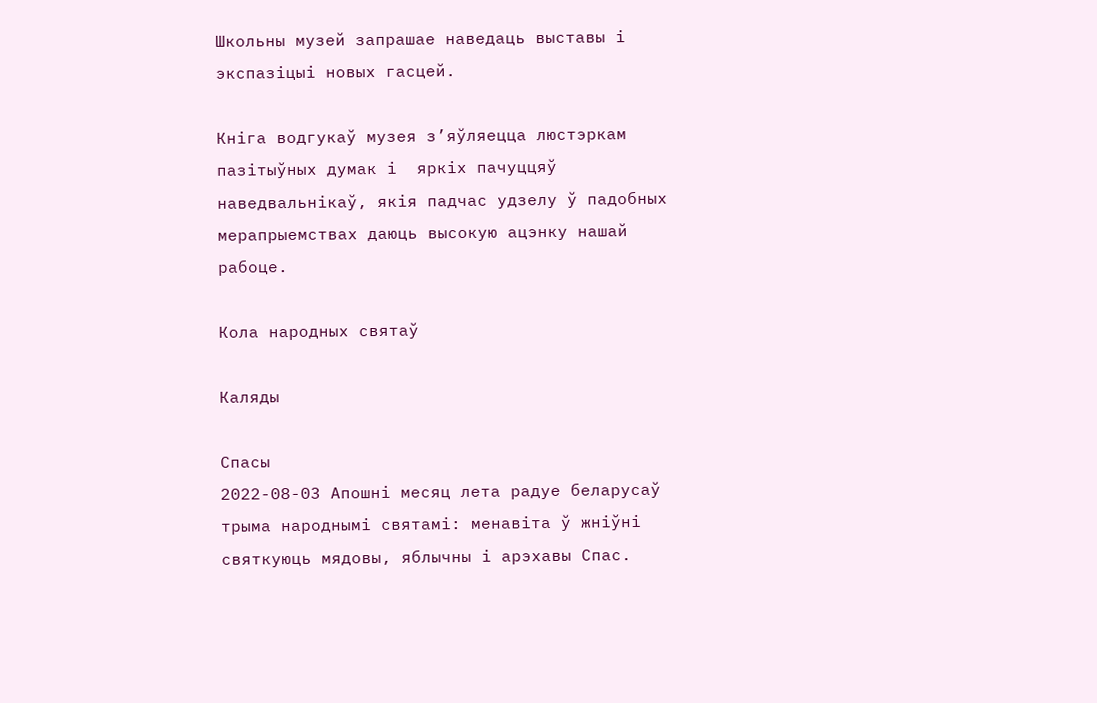Школьны музей запрашае наведаць выставы і экспазіцыі новых гасцей.

Кніга водгукаў музея з’яўляецца люстэркам пазітыўных думак і  яркіх пачуццяў наведвальнікаў, якія падчас удзелу ў падобных мерапрыемствах даюць высокую ацэнку нашай рабоце.

Кола народных святаў

Каляды

Спасы
2022-08-03 Апошні месяц лета радуе беларусаў трыма народнымі святамі: менавіта ў жніўні святкуюць мядовы, яблычны і арэхавы Спас.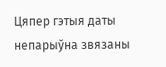Цяпер гэтыя даты непарыўна звязаны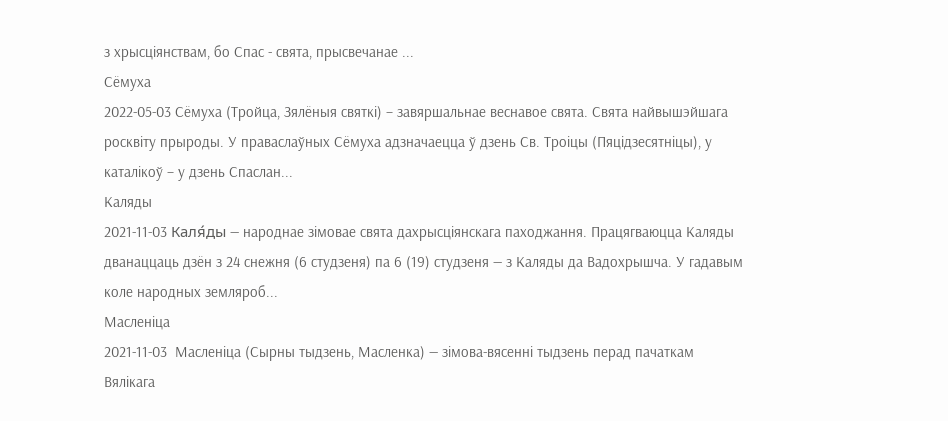з хрысціянствам, бо Спас - свята, прысвечанае ...
Сёмуха
2022-05-03 Сёмуха (Тройца, Зялёныя святкі) – завяршальнае веснавое свята. Свята найвышэйшага росквіту прыроды. У праваслаўных Сёмуха адзначаецца ў дзень Св. Троіцы (Пяцідзесятніцы), у каталікоў – у дзень Спаслан...
Каляды
2021-11-03 Каля́ды — народнае зімовае свята дахрысціянскага паходжання. Працягваюцца Каляды дванаццаць дзён з 24 снежня (6 студзеня) па 6 (19) студзеня — з Каляды да Вадохрышча. У гадавым коле народных земляроб...
Масленіца
2021-11-03  Масленіца (Сырны тыдзень, Масленка) — зімова-вясенні тыдзень перад пачаткам Вялікага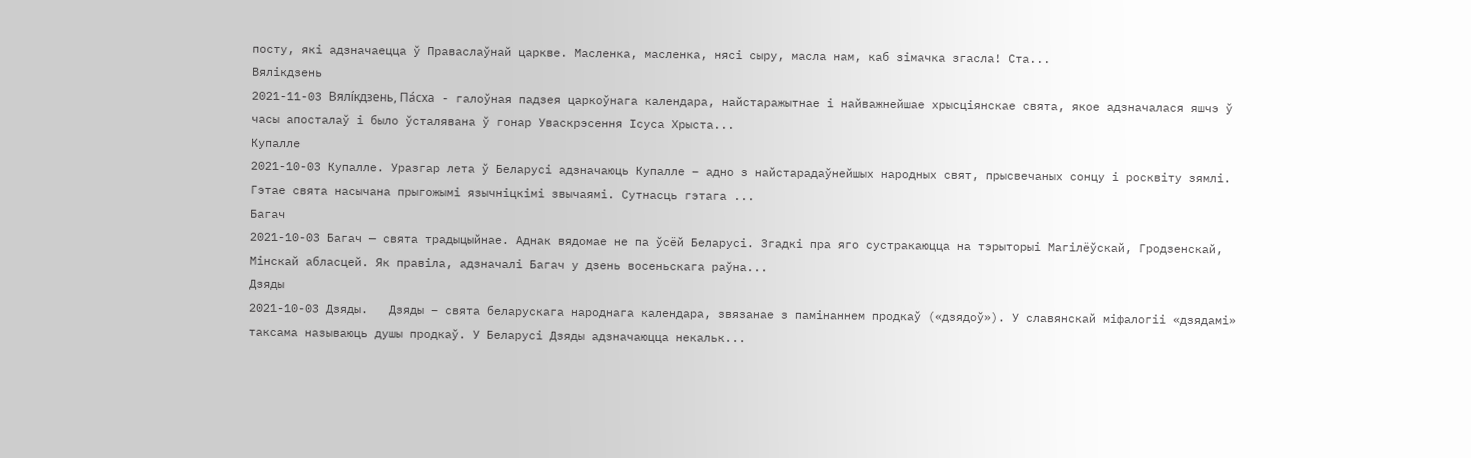посту, які адзначаецца ў Праваслаўнай царкве. Масленка, масленка, нясі сыру, масла нам, каб зімачка згасла! Ста...
Вялікдзень
2021-11-03 Вялі́кдзень, Па́сха - галоўная падзея царкоўнага календара, найстаражытнае і найважнейшае хрысціянскае свята, якое адзначалася яшчэ ў часы апосталаў і было ўсталявана ў гонар Уваскрэсення Ісуса Хрыста...
Купалле
2021-10-03 Купалле. Уразгар лета ў Беларусі адзначаюць Купалле – адно з найстарадаўнейшых народных свят, прысвечаных сонцу і росквіту зямлі. Гэтае свята насычана прыгожымі язычніцкімі звычаямі. Сутнасць гэтага ...
Багач
2021-10-03 Багач — свята традыцыйнае. Аднак вядомае не па ўсёй Беларусі. Згадкі пра яго сустракаюцца на тэрыторыі Магілёўскай, Гродзенскай, Мінскай абласцей. Як правіла, адзначалі Багач у дзень восеньскага раўна...
Дзяды
2021-10-03 Дзяды.   Дзяды – свята беларускага народнага календара, звязанае з памінаннем продкаў («дзядоў»). У славянскай міфалогіі «дзядамі» таксама называюць душы продкаў. У Беларусі Дзяды адзначаюцца некальк...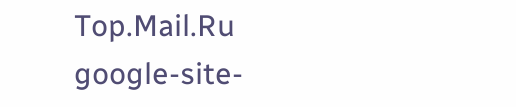Top.Mail.Ru google-site-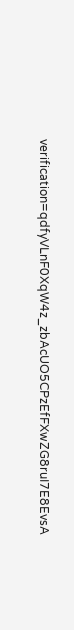verification=qdfyVLnF0XqW4z_zbAcUO5CPzEfFXwZG8ruI7E8EvsA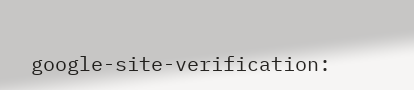google-site-verification: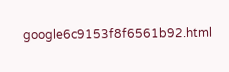google6c9153f8f6561b92.html